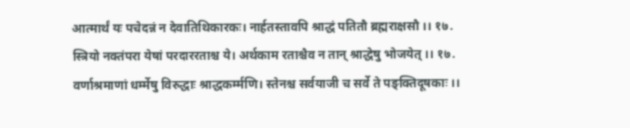आत्मार्थं यः पचेदन्नं न देवातिथिकारकः। नार्हतस्तावपि श्राद्धं पतितौ ब्रह्मराक्षसौ ।। १७.
स्त्रियो नक्तंपरा येषां परदाररताश्च ये। अर्थकाम रताश्चैव न तान् श्राद्धेषु भोजयेत् ।। १७.
वर्णाश्रमाणां धर्म्मेषु विरुद्धाः श्राद्धकर्म्मणि। स्तेनश्च सर्वयाजी च सर्वे ते पङ्क्तिदूषकाः ।।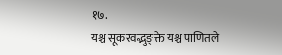१७.
यश्च सूकरवद्भुङ्क्ते यश्च पाणितले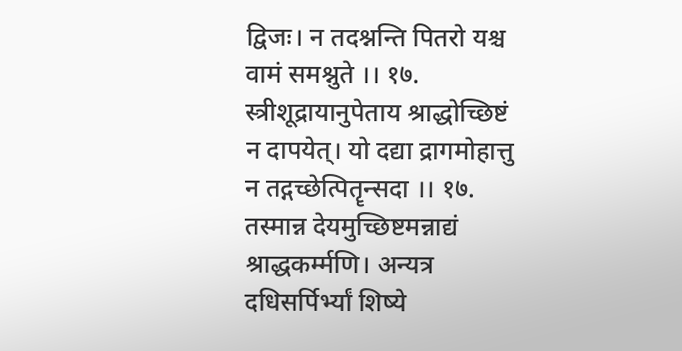द्विजः। न तदश्नन्ति पितरो यश्च वामं समश्नुते ।। १७.
स्त्रीशूद्रायानुपेताय श्राद्धोच्छिष्टं न दापयेत्। यो दद्या द्रागमोहात्तु न तद्गच्छेत्पितॄन्सदा ।। १७.
तस्मान्न देयमुच्छिष्टमन्नाद्यं श्राद्धकर्म्मणि। अन्यत्र दधिसर्पिर्भ्यां शिष्ये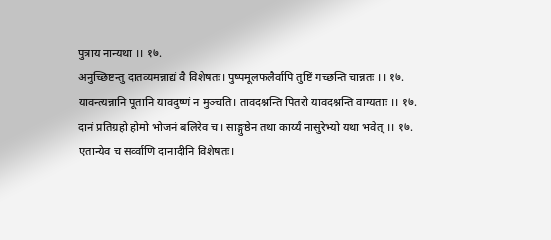पुत्राय नान्यथा ।। १७.
अनुच्छिष्टन्तु दातव्यमन्नाद्यं वै विशेषतः। पुष्पमूलफलैर्वापि तुष्टिं गच्छन्ति चान्नतः ।। १७.
यावन्त्यन्नानि पूतानि यावदुष्णं न मुञ्चति। तावदश्नन्ति पितरो यावदश्नन्ति वाग्यताः ।। १७.
दानं प्रतिग्रहो होमो भोजनं बलिरेव च। साङ्गुष्ठेन तथा कार्य्यं नासुरेभ्यो यथा भवेत् ।। १७.
एतान्येव च सर्व्वाणि दानादीनि विशेषतः।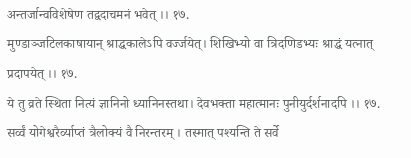अन्तर्जान्वविशेषेण तद्वदाचमनं भवेत् ।। १७.
मुण्डाञ्जटिलकाषायान् श्राद्धकालेऽपि वर्ज्जयेत्। शिखिभ्यो वा त्रिदणिडभ्यः श्राद्धं यत्नात् प्रदापयेत् ।। १७.
ये तु व्रते स्थिता नित्यं ज्ञानिनो ध्यानिनस्तथा। देवभक्ता महात्मानः पुनीयुर्दर्शनादपि ।। १७.
सर्व्वं योगेश्वरैर्व्याप्तं त्रैलोक्यं वै निरन्तरम् । तस्मात् पश्यन्ति ते सर्वे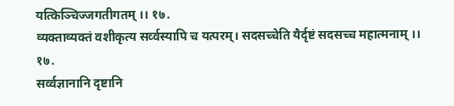यत्किञ्चिज्जगतीगतम् ।। १७.
व्यक्ताव्यक्तं वशीकृत्य सर्व्वस्यापि च यत्परम्। सदसच्चेति यैर्दृष्टं सदसच्च महात्मनाम् ।। १७.
सर्व्वज्ञानानि दृष्टानि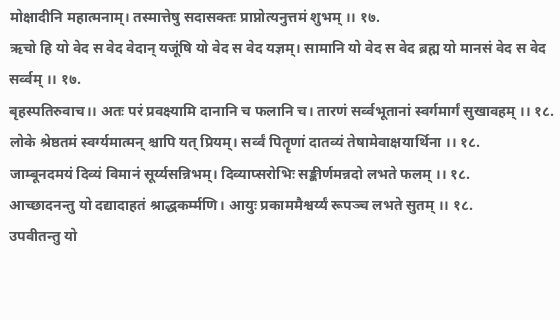मोक्षादीनि महात्मनाम्। तस्मात्तेषु सदासक्तः प्राप्नोत्यनुत्तमं शुभम् ।। १७.
ऋचो हि यो वेद स वेद वेदान् यजूंषि यो वेद स वेद यज्ञम्। सामानि यो वेद स वेद ब्रह्म यो मानसं वेद स वेद सर्व्वम् ।। १७.
बृहस्पतिरुवाच।। अतः परं प्रवक्ष्यामि दानानि च फलानि च। तारणं सर्व्वभूतानां स्वर्गमार्गं सुखावहम् ।। १८.
लोके श्रेष्ठतमं स्वर्ग्यमात्मन् श्चापि यत् प्रियम्। सर्व्वं पितॄणां दातव्यं तेषामेवाक्षयार्थिना ।। १८.
जाम्बूनदमयं दिव्यं विमानं सूर्य्यसन्निभम्। दिव्याप्सरोभिः सङ्कीर्णमन्नदो लभते फलम् ।। १८.
आच्छादनन्तु यो दद्यादाहतं श्राद्धकर्म्मणि। आयुः प्रकाममैश्वर्य्यं रूपञ्च लभते सुतम् ।। १८.
उपवीतन्तु यो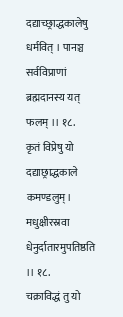दद्याच्छ्राद्धकालेषु धर्मवित् । पानञ्च सर्वविप्राणां ब्रह्मदानस्य यत् फलम् ।। १८.
कृतं विप्रेषु यो दद्याछ्राद्धकाले कमण्डलुम्। मधुक्षीरस्रवा धेनुर्दातारमुपतिष्ठति ।। १८.
चक्राविद्धं तु यो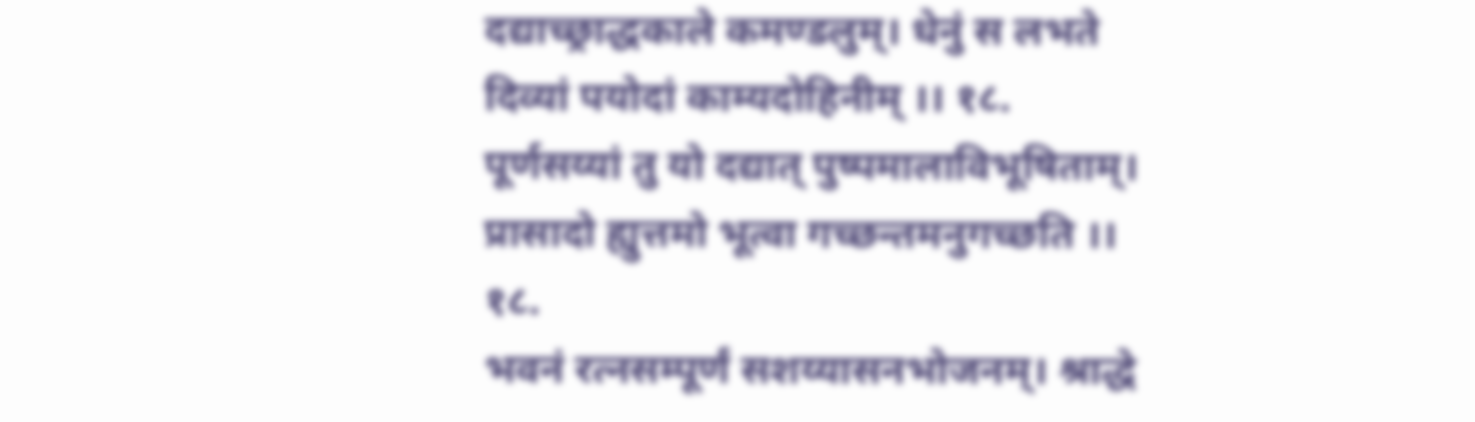दद्याच्छ्राद्धकाले कमण्डलुम्। धेनुं स लभते दिव्यां पयोदां काम्यदोहिनीम् ।। १८.
पूर्णसय्यां तु यो दद्यात् पुष्पमालाविभूषिताम्। प्रासादो ह्युत्तमो भूत्वा गच्छन्तमनुगच्छति ।। १८.
भवनं रत्नसम्पूर्णं सशय्यासनभोजनम्। श्राद्धे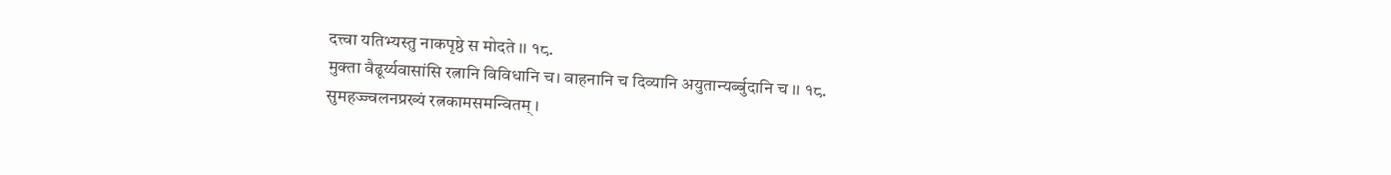दत्त्वा यतिभ्यस्तु नाकपृष्ठे स मोदते ।। १८.
मुक्ता वैढूर्य्यवासांसि रत्नानि विविधानि च। वाहनानि च दिव्यानि अयुतान्यर्ब्बुदानि च ।। १८.
सुमहज्ज्वलनप्रख्यं रत्नकामसमन्वितम् ।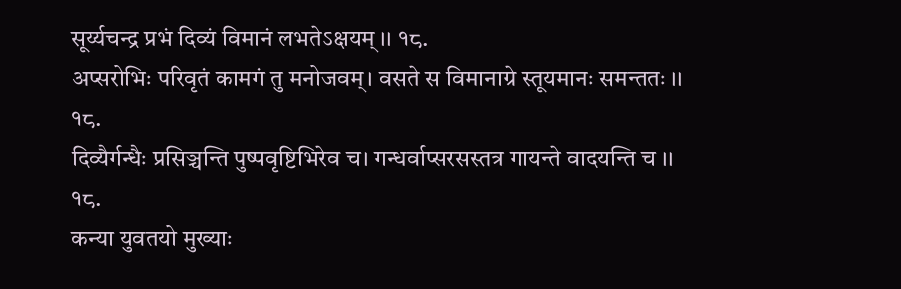सूर्य्यचन्द्र प्रभं दिव्यं विमानं लभतेऽक्षयम् ।। १८.
अप्सरोभिः परिवृतं कामगं तु मनोजवम्। वसते स विमानाग्रे स्तूयमानः समन्ततः ।। १८.
दिव्यैर्गन्धैः प्रसिञ्चन्ति पुष्पवृष्टिभिरेव च। गन्धर्वाप्सरसस्तत्र गायन्ते वादयन्ति च ।। १८.
कन्या युवतयो मुख्याः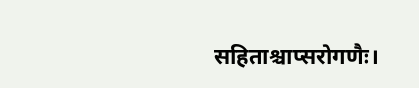सहिताश्चाप्सरोगणैः।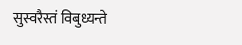सुस्वरैस्तं विबुध्यन्ते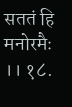सततं हि मनोरमैः ।। १८.